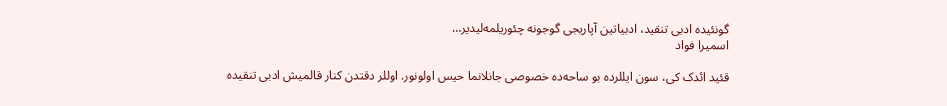گونئیده ادبی تنقید، ادبیاتین آپاریجی گوجونه چئوریلمه‌لیدیر…
اسمیرا فواد

قئید ائدک کی، سون ایللرده بو ساحه‌ده خصوصی‌ جانلانما حیس اولونور. اوللر دقتدن کنار قالمیش ادبی تنقیده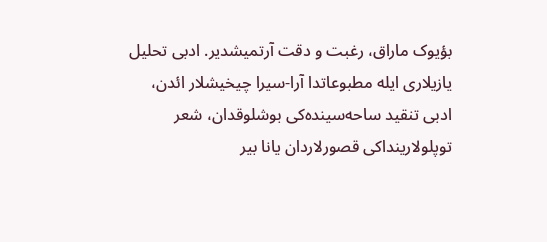بؤیوک ماراق، رغبت و دقت آرتمیشدیر. ادبی تحلیل یازیلاری ایله مطبوعاتدا آرا-سیرا چیخیشلار ائدن، ادبی تنقید ساحه‌سینده‌کی بوشلوقدان، شعر توپلولارینداکی قصورلاردان یانا بیر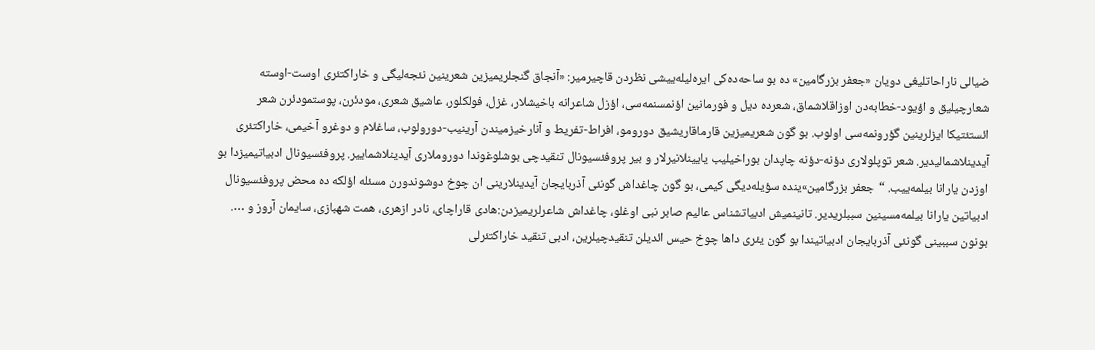ضیالی ناراحاتلیغی دویان «جعفر بزرگامین» ده بو ساحه‌ده‌کی ایره‌لیله‌ییشی نظردن قاچیرمیر: «آنجاق گنجلریمیزین شعرینین نئجه‌لیگی و خاراکتئری اوست-اوسته شعارچیلیق و اؤیود-خطابه‌دن اوزاقلاشماق، شعرده دیل و فورمانین اؤنمسنمه‌سی، اؤزل شاعرانه باخیشلار، غزل، فولکلور، عاشیق شعری، مودئرن، پوستمودئرن شعر ائستئتیکا ایزلرینین گؤرونمه‌سی اولوب. بو گون شعریمیزین قارماقاریشیق دورومو، افراط-تفریط و آنارخیزمیندن آرینیب-دورولوب، ساغلام و دوغرو آخیمی، خاراکتئری آیدینلاشمالیدیر. شعر توپلولاری دؤنه-دؤنه چاپدان بوراخیلیب یایینلانیرلار و بیر پروفئسیونال تنقیدچی بوشلوغوندا دوروملاری آیدینلاشماییر. پروفئسیونال ادبیاتیمیزدا بو اوزدن یارانا بیلمه‌ییب. “جعفر بزرگامین»ینده سؤیله‌دیگی کیمی، بو گون چاغداش گونئی آذربایجان آیدینلارینی ان چوخ دوشوندورن مسئله اؤلکه ده محض پروفئسیونال ادبیاتین یارانا بیلمه‌مسینین سببلریدیر. تانینمیش ادبیاتشناس عالیم صابر نبی اوغلو، چاغداش شاعرلریمیزدن:هادی قاراچای، نادر ازهری، همت شهبازی، سایمان آروز و …. بونون سببینی گونئی آذربایجان ادبیاتیندا بو گون یئری داها چوخ حیس ائدیلن تنقیدچیلرین، ادبی تنقید خاراکتئرلی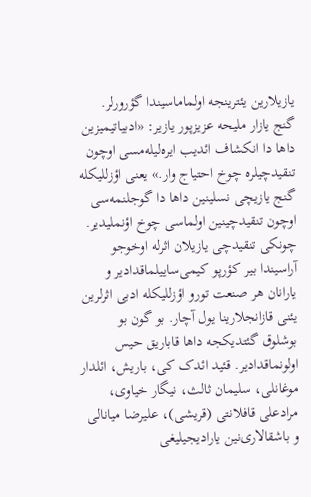یازیلارین یئترینجه اولماماسیندا گؤرورلر. گنج یازار ملیحه عزیزپور یازیر: «ادبیاتیمیزین داها دا انکشاف ائدیب ایره‌لیله‌مسی اوچون تنقیدچیلره چوخ احتیاج وار.» یعنی اؤزللیکله گنج یازیچی نسلینین داها دا گوجلنمه‌سی اوچون تنقیدچینین اولماسی چوخ اؤنملیدیر. چونکی تنقیدچی یازیلان اثرله اوخوجو آراسیندا بیر کؤرپو کیمی‌ساییلماقدادیر و یارانان هر صنعت تورو اؤزللیکله ادبی اثرلرین یئنی قازانجلارینا یول آچار. بو گون بو بوشلوق گئتدیکجه داها قاباریق حیس اولونماقدادیر. قئید ائدک کی، باریش، ائلدار موغانلی، سلیمان ثالث، نیگار خیاوی، مرادعلی قافلانتی (قریشی)، علیرضا میانالی و باشقالاری‌نین یارادیجیلیغی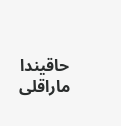حاقیندا ماراقلی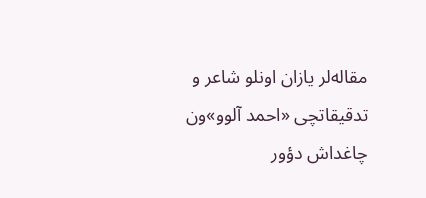مقاله‌لر یازان اونلو شاعر و تدقیقاتچی «احمد آلوو»ون چاغداش دؤور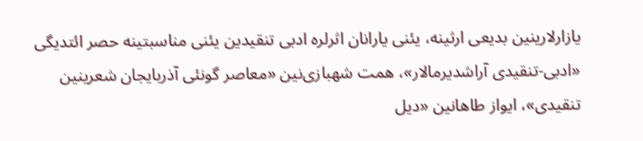یازارلارینین بدیعی ارثینه، یئنی یارانان اثرلره ادبی تنقیدین یئنی مناسبتینه حصر ائتدیگی «ادبی-تنقیدی آراشدیرمالار»، همت شهبازی‌نین «معاصر گونئی آذربایجان شعرینین تنقیدی»، ایواز طاهانین «دیل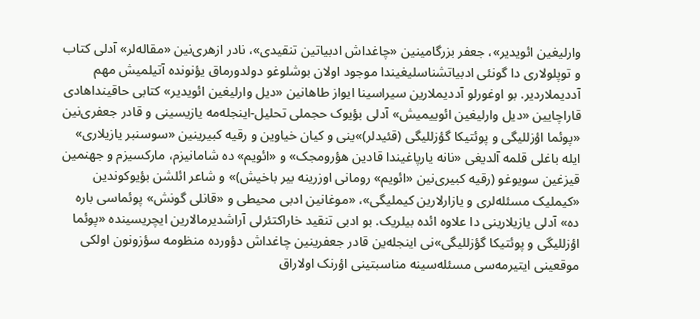وارلیغین ائویدیر»، جعفر بزرگامینین «چاغداش ادبیاتین تنقیدی»، نادر ازهری‌نین «مقاله‌لر» آدلی کتاب و توپلولاری دا گونئی ادبیاتشناسلیغیندا موجود اولان بوشلوغو دولدورماق یؤنونده آتیلمیش مهم آددیملاردیر. بو اوغورلو آددیملارین سیراسینا ایواز طاهانین «دیل وارلیغین ائویدیر» کتابی حاقیندا‌هادی قاراچایین «دیل وارلیغین ائوییمیش» آدلی بؤیوک حجملی تحلیل-اینجله‌مه یازیسینی و قادر جعفری‌نین «پوئما اؤزللیگی و پوئتیکا گؤزللیگی (قئیدلر)»ینی و کیان خیاوین و رقیه کبیرینین «سوسنبر یازیلاری» ایله باغلی قلمه آلدیغی «نانه یارپاغیندا قادین هؤرومجک» و «ائویم» ده شامانیزم، مارکسیزم و جهنمین قیزغین سویوغو (رقیه کبیری‌نین «ائویم» رومانی اوزرینه بیر باخیش)» و شاعر ائلشن بؤیوکوندین «کیملیک مسئله‌لری و یازارلارین کیملیگی»، «موغانین ادبی محیطی و «قانلی گونش» پوئماسی باره ده» آدلی یازیلارینی دا علاوه ائده بیلریک. بو ادبی تنقید خاراکتئرلی آراشدیرمالارین ایچریسینده «پوئما اؤزللیگی و پوئتیکا گؤزللیگی»نی اینجله‌ین قادر جعفرینین چاغداش دؤورده منظومه سؤزونون اولکی موقعینی ایتیرمه‌سی مسئله‌سینه مناسبتینی اؤرنک اولاراق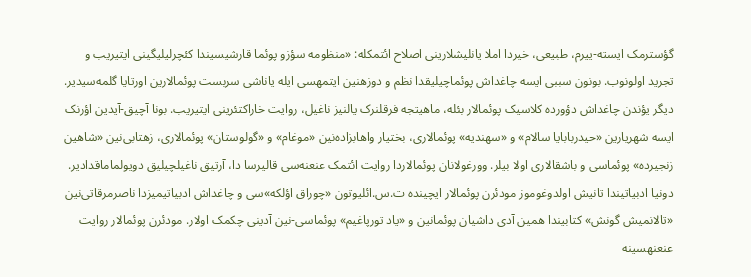گؤسترمک ایسته-ییرم، طبیعی، خیردا املا یانلیشلارینی اصلاح ائتمکله: «منظومه سؤزو پوئما قارشیسیندا کئچرلیلیگینی ایتیریب و تجرید اولونوب. بونون سببی ایسه چاغداش پوئماچیلیقدا نظم و دوزهنین ایتمهسی ایله یاناشی سربست پوئمالارین اورتایا گلمه‌سیدیر. دیگر یؤندن چاغداش دؤورده کلاسیک پوئمالار بئله، ماهیتجه فرقلنرک یالنیز ناغیل، روایت خاراکتئرینی ایتیریب. بونا آچیق-آیدین اؤرنک ایسه شهریارین «حیدربابایا سالام» و «سهندیه» پوئمالاری، بختیار واهابزاده‌نین «موغام» و «گولوستان» پوئمالاری، زهتابی‌نین «شاهین زنجیرده» پوئماسی و باشقالاری اولا بیلر. وورغولانان پوئمالاردا روایت ائتمک عنعنه‌سی قالیرسا دا، آرتیق ناغیلچیلیق دویولماماقدادیر. دونیا ادبیاتیندا تانیش اولدوغوموز مودئرن پوئمالار ایچینده ت.س.ائلیوتون «چوراق اؤلکه»سی و چاغداش ادبیاتیمیزدا ناصرمرقاتی‌نین «تالانمیش گونش» کتابیندا همین آدی داشیان پوئمانین و «یاد تورپاغیم» پوئماسی-نین آدینی چکمک اولار. مودئرن پوئمالار روایت عنعنهسینه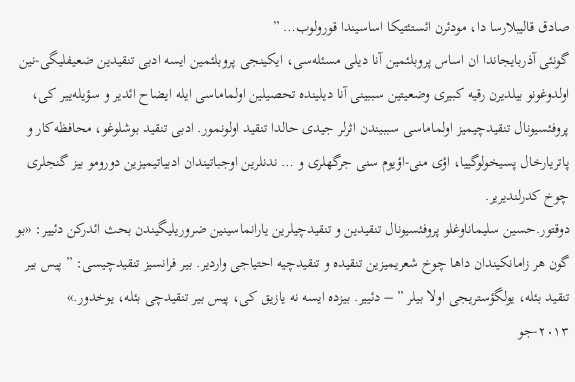صادق قالیبلارسا دا، مودئرن ائستئتیکا اساسیندا قورولوب… ”
گونئی آذربایجاندا ان اساس پروبلئمین آنا دیلی مسئله‌سی، ایکینجی پروبلئمین ایسه ادبی تنقیدین ضعیفلیگی-نین اولدوغونو بیلدیرن رقیه کبیری وضعیتین سببینی آنا دیلینده تحصیلین اولماماسی ایله ایضاح ائدیر و سؤیله‌ییر کی، پروفئسیونال تنقیدچیمیز اولماماسی سببیندن اثرلر جیدی حالدا تنقید اولونمور. ادبی تنقید بوشلوغو، محافظه‌کار و پاتریارخال پسیخولوگییا، اؤی منی-اؤیوم سنی جرگهلری و … ندنلرین اوجباتیندان ادبیاتیمیزین دورومو بیز گنجلری چوخ کدرلندیریر.
دوقتور.حسین سلیماناوغلو پروفئسیونال تنقیدین و تنقیدچیلرین یارانماسینین ضروریلیگیندن بحث ائدرکن دئییر: «بو گون هر زامانکیندان داها چوخ شعریمیزین تنقیده و تنقیدچیه احتیاجی واردیر. بیر فرانسیز تنقیدچیسی: ” پیس بیر تنقید بئله، یولگؤستریجی اولا بیلر ” – دئییر. بیزده ایسه نه یازیق کی، پیس بیر تنقیدچی بئله، یوخدور.»
۲۰۱۳-جو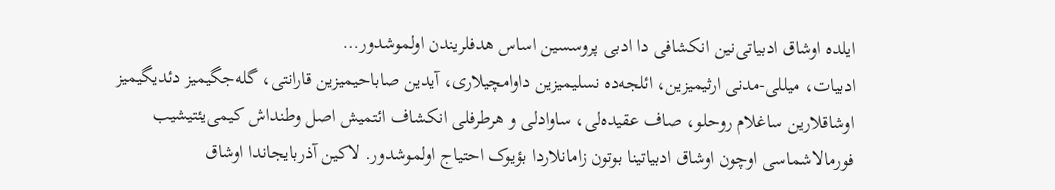ایلده اوشاق ادبیاتی‌نین انکشافی دا ادبی پروسسین اساس هدفلریندن اولموشدور…
ادبیات، میللی-مدنی ارثیمیزین، ائلجه‌ده نسلیمیزین داوامچیلاری، آیدین صاباحیمیزین قارانتی، گله‌جگیمیز دئدیگیمیز اوشاقلارین ساغلام روحلو، صاف عقیده‌لی، ساوادلی و هرطرفلی انکشاف ائتمیش اصل وطنداش کیمی‌یئتیشیب فورمالاشماسی اوچون اوشاق ادبیاتینا بوتون زامانلاردا بؤیوک احتیاج اولموشدور. لاکین آذربایجاندا اوشاق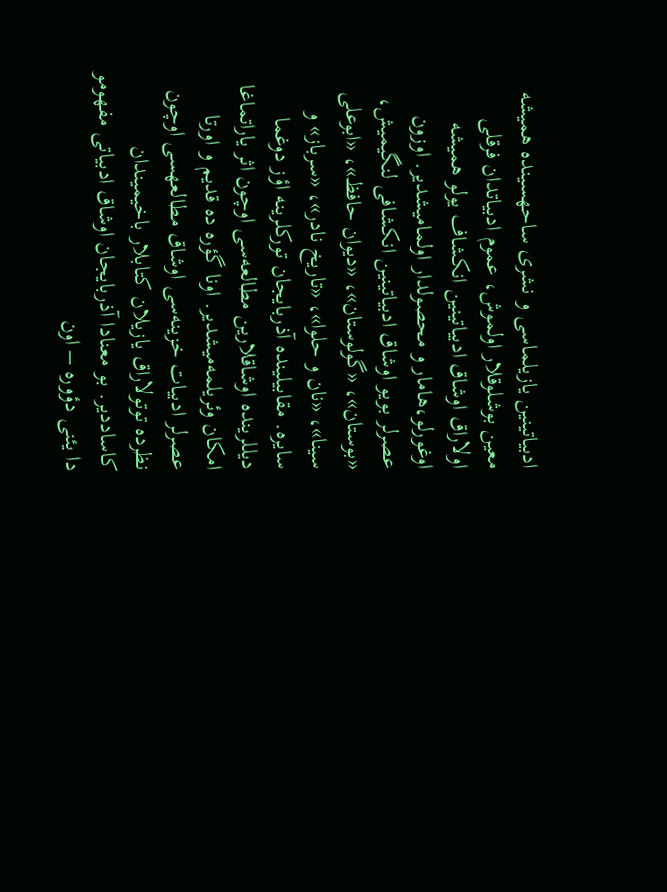ادبیاتینین یازیلماسی و نشری ساحهسینده همیشه معین بوشلوقلار اولموش، عموم ادبیاتدان فرقلی اولاراق اوشاق ادبیاتینین انکشاف یولو همیشه اوغورلو،‌هامار و محصولدار اولمامیشدیر. اوزون عصرلر بویو اوشاق ادبیاتینین انکشافی لنگیمیش، «بوستان»، «گولوستان»، «دیوان حافظ»، «ابوعلی سینا»، «نان و حلوا»، «تاریخ نادر»، «سرباز» و سایره. مقابیلینده آذربایجان تورکلرینه اؤز دوغما دیللرینده اوشاقلارین مطالعه‌سی اوچون اثر یاراتماغا امکان وئریلمه‌میشدیر. اونا گؤره ده قدیم و اورتا عصرلر ادبیات خزینه‌سی اوشاق مطالعهسی اوچون نظرده توتولاراق یازیلان کتابلار باخیمیندان کاساددیر. بو معنادا آذربایجان اوشاق ادبیاتی مفهومو دا یئنی دؤوره – اون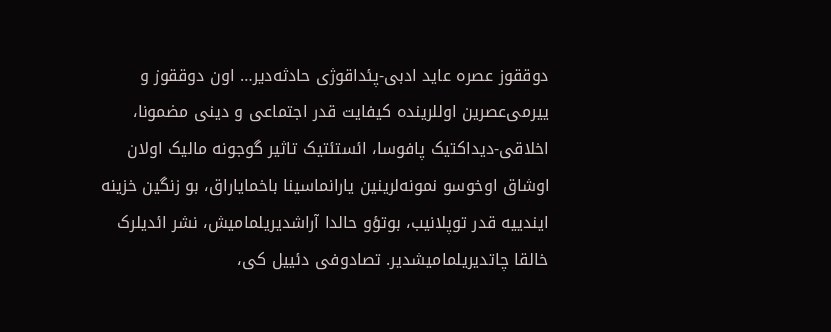دوققوز عصره عاید ادبی-پئداقوژی حادثه‌دیر… اون دوققوز و ییرمی‌عصرین اوللرینده کیفایت قدر اجتماعی و دینی مضمونا، اخلاقی-دیداکتیک پافوسا، ائستئتیک تاثیر گوجونه مالیک اولان اوشاق اوخوسو نمونه‌لرینین یارانماسینا باخمایاراق، بو زنگین خزینه ایندییه قدر توپلانیب، بوتؤو حالدا آراشدیریلمامیش، نشر ائدیلرک خالقا چاتدیریلمامیشدیر. تصادوفی دئییل کی،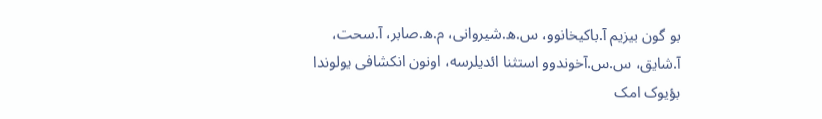بو گون بیزیم آ.باکیخانوو، س.ه.شیروانی، م.ه.صابر، آ.سحت، آ.شایق، س.س.آخوندوو استثنا ائدیلرسه، اونون انکشافی یولوندا بؤیوک امک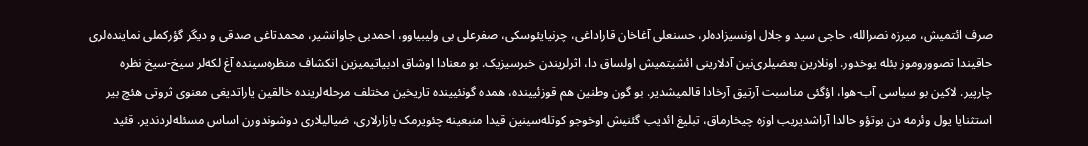صرف ائتمیش، میرزه نصرالله، حاجی سید و جلال اونسیزاده‌لر، حسنعلی آغاخان قاراداغی، چرنیایئوسکی، صفرعلی بی ولیبیاوو، احمدبی جاوانشیر، محمدتاغی صدقی و دیگر گؤرکملی نماینده‌لری حاقیندا تصووروموز بئله یوخدور. اونلارین بعضیلری‌نین آدلارینی ائشیتمیش اولساق دا، اثرلریندن خبرسیزیک. بو معنادا اوشاق ادبیاتیمیزین انکشاف منظره‌سینده آغ لکه‌لر سیخ-سیخ نظره چارپیر. لاکین بو سیاسی آب-هوا، اؤگئی مناسبت آرتیق آرخادا قالمیشدیر. بو گون وطنین هم قوزئیینده، همده گونئیینده تاریخین مختلف مرحله‌لرینده خالقین یاراتدیغی معنوی ثروتی هئچ بیر استثنایا یول وئرمه دن بوتؤو حالدا آراشدیریب اوزه چیخارماق، تبلیغ ائدیب گئنیش اوخوجو کوتله‌سینین قیدا منبعینه چئویرمک یازارلاری، ضیالیلاری دوشوندورن اساس مسئله‌لردندیر. قئید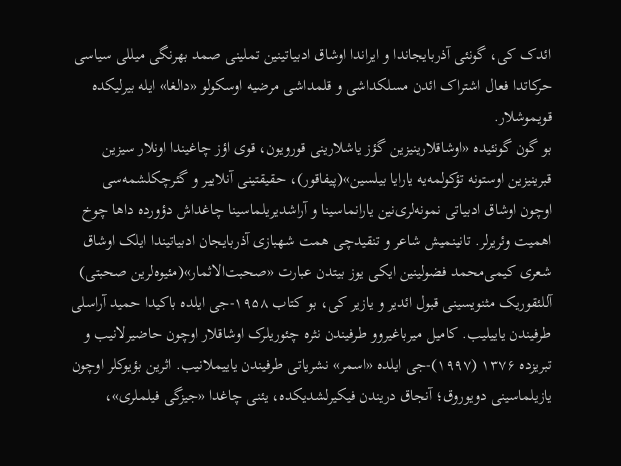ائدک کی، گونئی آذربایجاندا و ایراندا اوشاق ادبیاتینین تملینی صمد بهرنگی میللی سیاسی حرکاتدا فعال اشتراک ائدن مسلکداشی و قلمداشی مرضیه اوسکولو «دالغا» ایله بیرلیکده قویموشلار.
بو گون گونئیده «اوشاقلارینیزین گؤز یاشلارینی قورویون، قوی اؤز چاغیندا اونلار سیزین قبرینیزین اوستونه تؤکولمه‌یه یارایا بیلسین»(پیفاقور)، حقیقتینی آنلاییر و گئرچکلشمه‌سی اوچون اوشاق ادبیاتی نمونه‌لری‌نین یارانماسینا و آراشدیریلماسینا چاغداش دؤورده داها چوخ اهمیت وئریرلر. تانینمیش شاعر و تنقیدچی همت شهبازی آذربایجان ادبیاتیندا ایلک اوشاق شعری کیمی‌محمد فضولینین ایکی یوز بیتدن عبارت «صحبت‌الاثمار»(مئیوه‌لرین صحبتی) آللئقوریک مثنویسینی قبول ائدیر و یازیر کی، بو کتاب ۱۹۵۸-جی ایلده باکیدا حمید آراسلی طرفیندن یاییلیب. کامیل میرباغیروو طرفیندن نثره چئوریلرک اوشاقلار اوچون حاضیرلانیب و تبریزده ۱۳۷۶ (۱۹۹۷)-جی ایلده «اسمر» نشریاتی طرفیندن یاییملانیب. اثرین بؤیوکلر اوچون یازیلماسینی دویوروق؛ آنجاق دریندن فیکیرلشدیکده، یئنی چاغدا «جیزگی فیلملری»،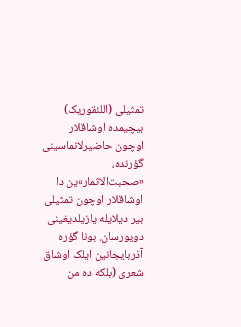تمثیلی (اللئقوریک) بیچیمده اوشاقلار اوچون حاضیرلانماسینی گؤرنده، «صحبت‌الاثمار»ین دا اوشاقلار اوچون تمثیلی بیر دیلایله یازیلدیغینی دویورسان. بونا گؤره آذربایجانین ایلک اوشاق شعری (بلکه ده من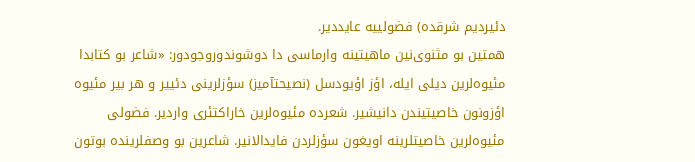دئیردیم شرقده) فضولییه عایددیر.
همتین بو مثنوی‌نین ماهیتینه وارماسی دا دوشوندوروجودور: «شاعر بو کتابدا مئیوه‌لرین دیلی ایله، اؤز اؤیودسل (نصیحتآمیز) سؤزلرینی دئییر و هر بیر مئیوه اؤزونون خاصیتیندن دانیشیر. شعرده مئیوه‌لرین خاراکتئری واردیر. فضولی مئیوه‌لرین خاصیتلرینه اویغون سؤزلردن فایدالانیر. شاعرین بو وصفلرینده بوتون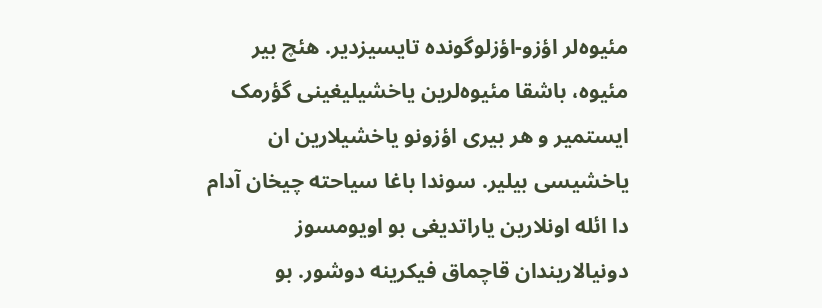مئیوه‌لر اؤزو-اؤزلوگونده تایسیزدیر. هئچ بیر مئیوه، باشقا مئیوه‌لرین یاخشیلیغینی گؤرمک ایستمیر و هر بیری اؤزونو یاخشیلارین ان یاخشیسی بیلیر. سوندا باغا سیاحته چیخان آدام دا ائله اونلارین یاراتدیغی بو اویومسوز دونیالاریندان قاچماق فیکرینه دوشور. بو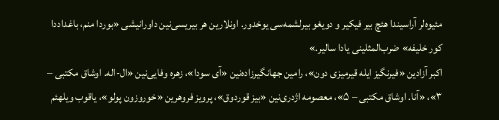مئیوه‌لر آراسیندا هئچ بیر فیکیر و دویغو بیرلشمه‌سی یوخدور. اونلارین هر بیریسی‌نین داورانیشی «بوردا منم، باغداددا کور خلیفه» ضرب‌المثلینی یادا سالیر.»
اکبر آزادین «فیرنگیز ایله قیرمیزی دون»، رامین جهانگیرزاده‌نین «آی سودا»، زهره وفایی‌نین «ال-اله. اوشاق مکتبی – ۳»، «آنا. اوشاق مکتبی – ۵»، معصومه اژدری‌نین «بیز قوردوق»، پرویز فروهرین «خوروزون پولو»، یاقوب ویلهئم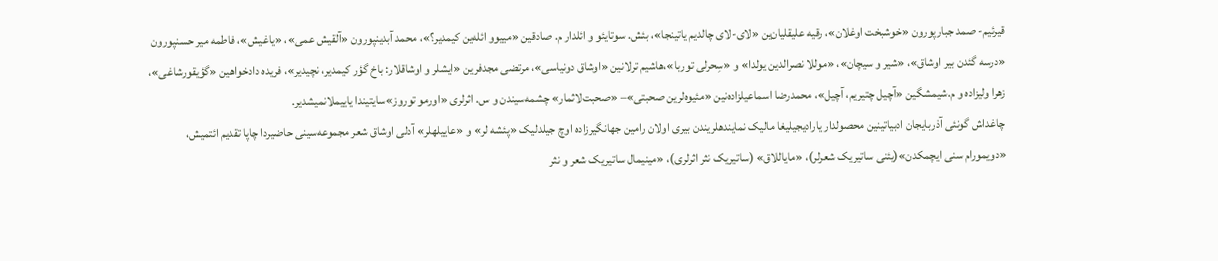قیرئیم- صمد جبارپورون «خوشبخت اوغلان»، رقیه علیقلیان‌ین «لای-لای چالدیم یاتینجا»، بئش. سوتایئو و ائلدار م. صادقین «مییوو ائله‌ین کیمدیر؟»، محمد آبدینپورون «آلقیش عمی»، «یاغیش»، فاطمه میر حسنپورون «درسه گئدن بیر اوشاق»، «شیر و سیچان»، «موللا نصرالدین یولدا» و «سِحرلی توربا»،‌هاشیم ترلانین «اوشاق دونیاسی»، مرتضی مجدفرین «ایشلر و اوشاقلار: باخ گؤر کیمدیر، نچیدیر»، فریده دادخواهین «گؤیقورشاغی»، زهرا ولیزاده و م.شیمشگین «آچیل چتیریم، آچیل»، محمدرضا اسماعیلزاده‌نین «مئیوه‌لرین صحبتی»– «صحبت‌لاثمار» چشمه‌سیندن و س. اثرلری «اورمو توروز»سایتیندا یاییملانمیشدیر.
چاغداش گونئی آذربایجان ادبیاتینین محصولدار یارادیجیلیغا مالیک نمایندهلریندن بیری اولان رامین جهانگیرزاده اوچ جیلدلیک «پئشه لر» و «عاییلهلر» آدلی اوشاق شعر مجموعه‌سینی حاضیردا چاپا تقدیم ائتمیش، «دویمورام سنی ایچمکدن»(یئنی ساتیریک شعرلر)، «مایاللاق» (ساتیریک نثر اثرلری)، «مینیمال ساتیریک شعر و نثر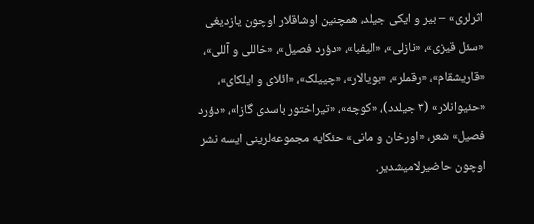اثرلری» – بیر و ایکی جیلد، همچنین اوشاقلار اوچون یازدیغی «سئل قیزی»، «نازلی»، «الیفبا»، «دؤرد فصیل»، «خاللی و آللی»، «قاریشقام»، «رقملر»، «بویالار»، «چییلک»، «ائلای و ایلکای»، «حئیوانلار» (۳ جیلدد)، «کوچه»، «تیراختور باسدی گازا»، «دؤرد فصیل» شعر، «اورخان و مانی» حئکایه مجموعه‌لرینی ایسه نشر اوچون حاضیرلامیشدیر.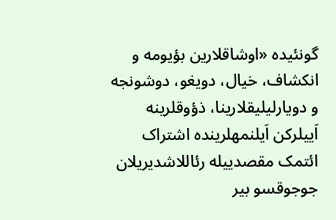گونئیده «اوشاقلارین بؤیومه و انکشاف، خیال، دویغو، دوشونجه و دویارلیلیقلارینا، ذؤوقلرینه اَییلرکن اَیلنمهلرینده اشتراک ائتمک مقصدییله رئاللاشدیریلان جوجوقسو بیر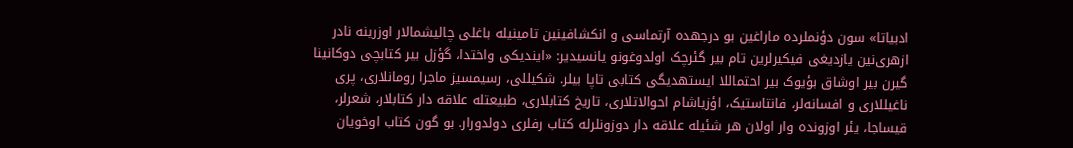ادبیاتا» سون دؤنملرده ماراغین بو درجهده آرتماسی و انکشافینین تامینیله باغلی چالیشمالار اوزرینه نادر ازهری‌نین یازدیغی فیکیرلرین تام بیر گئرچک اولدوغونو یانسیدیر: «ایندیکی واختدا، گؤزل بیر کتابچی دوکانینا گیرن بیر اوشاق بؤیوک بیر احتماللا ایستهدیگی کتابی تاپا بیلر. شکیللی، رسیمسیز ماجرا رومانلاری، پری ناغیللاری و افسانه‌لر، فانتاستیک، اؤزیاشام احوالاتلاری، تاریخ کتابلاری، طبیعتله علاقه دار کتابلار، شعرلر، قیساجا، یئر اوزونده وار اولان هر شئیله علاقه دار دوزونلرله کتاب رفلری دولدورار. بو گون کتاب اوخویان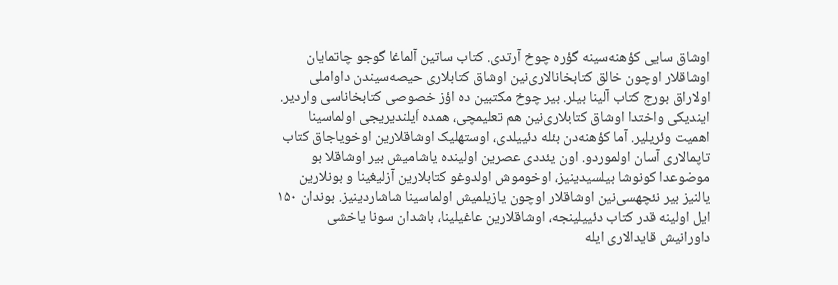اوشاق سایی کؤهنه‌سینه گؤره چوخ آرتدی. کتاب ساتین آلماغا گوجو چاتمایان اوشاقلار اوچون خالق کتابخانالاری‌نین اوشاق کتابلاری حیصه‌سیندن داواملی اولاراق بورج کتاب آلینا بیلر. بیر چوخ مکتبین ده اؤز خصوصی‌ کتابخاناسی واردیر. ایندیکی واختدا اوشاق کتابلاری‌نین هم تعلیمچی، همده اَیلندیریجی اولماسینا اهمیت وئریلیر. آما کؤهنه‌دن بئله دئییلدی، اوستهلیک اوشاقلارین اوخویاجاق کتاب تاپمالاری آسان اولموردو. اون یئددی عصرین اولینده یاشامیش بیر اوشاقلا بو موضوعدا کونوشا بیلسیدینیز، اوخوموش اولدوغو کتابلارین آزلیغینا و بونلارین یالنیز بیر نئچهسی‌نین اوشاقلار اوچون یازیلمیش اولماسینا شاشاردینیز. بوندان ۱۵۰ ایل اولینه قدر کتاب دئییلینجه، اوشاقلارین عاغیلینا، باشدان سونا یاخشی داورانیش قایدالاری ایله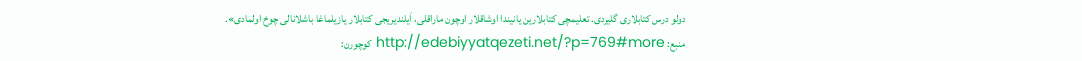دولو درس کتابلاری گلیردی. تعلیمچی کتابلارین یانیندا اوشاقلار اوچون ماراقلی، اَیلندیریجی کتابلار یازیلماغا باشلانالی چوخ اولمادی».
منبع: http://edebiyyatqezeti.net/?p=769#more کوچورن: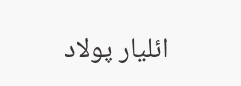ائلیار پولاد